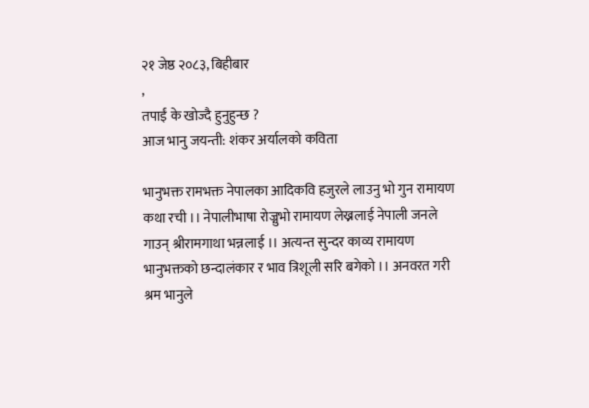२१ जेष्ठ २०८३, बिहीबार
,
तपाईं के खोज्दै हुनुहुन्छ ?
आज भानु जयन्ती: शंकर अर्यालको कविता

भानुभक्त रामभक्त नेपालका आदिकवि हजुरले लाउनु भो गुन रामायण कथा रची ।। नेपालीभाषा रोज्नुभो रामायण लेख्नलाई नेपाली जनले गाउन् श्रीरामगाथा भन्नलाई ।। अत्यन्त सुन्दर काव्य रामायण भानुभक्तको छन्दालंकार र भाव त्रिशूली सरि बगेको ।। अनवरत गरी श्रम भानुले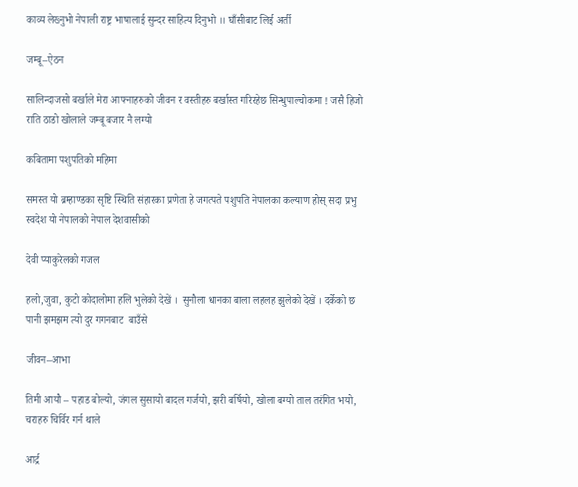काव्य लेख्नुभो नेपाली राष्ट्र भाषालाई सुन्दर साहित्य दिनुभो ।। घाँसीबाट लिई अर्ती

जम्बू–ऐठन

सालिन्दाजसो बर्खाले मेरा आफ्नाहरुको जीवन र वस्तीहरु बर्खास्त गरिरहेछ सिन्धुपाल्चोकमा ! जसै हिजो राति ठाडो खोलाले जम्बू बजार नै लग्यो

कबितामा पशुपतिको महिमा

समस्त यो ब्रम्हाण्डका सृष्टि स्थिति संहारका प्र‌णेता हे जगत्पते पशुपति नेपालका कल्याण होस् सदा प्रभु स्वदेश यो नेपालको नेपाल देशवासीको

देवी प्याकुरेलको गजल

हलो,जुवा, कुटो कोदालोमा हलि भुलेको देखें ।  सुनौला धानका बाला लहलह झुलेको देखें । दर्केको छ पानी झमझम त्यो दुर गगनबाट  बाउँसे

जीवन–आभा

तिमी आयौ – पहाड बोल्यो, जंगल सुसायो बादल गर्जयो, झरी बर्षियो, खोला बग्यो ताल तरंगित भयो, चराहरु चिर्विर गर्न थाले

आर्द्र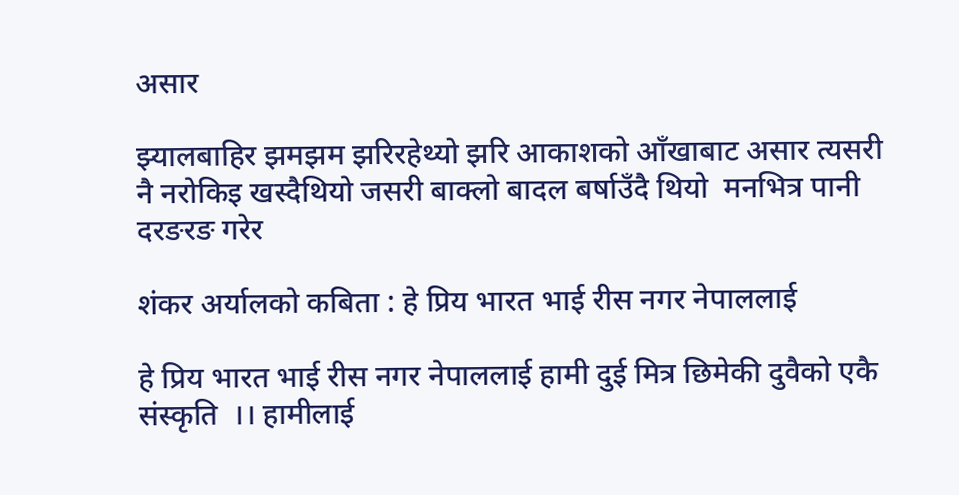असार

झ्यालबाहिर झमझम झरिरहेथ्यो झरि आकाशको आँखाबाट असार त्यसरी नै नरोकिइ खस्दैथियो जसरी बाक्लो बादल बर्षाउँदै थियो  मनभित्र पानी दरङरङ गरेर

शंकर अर्यालको कबिता : हे प्रिय भारत भाई रीस नगर नेपाललाई

हे प्रिय भारत भाई रीस नगर नेपाललाई हामी दुई मित्र छिमेकी दुवैको एकै संस्कृति  ।। हामीलाई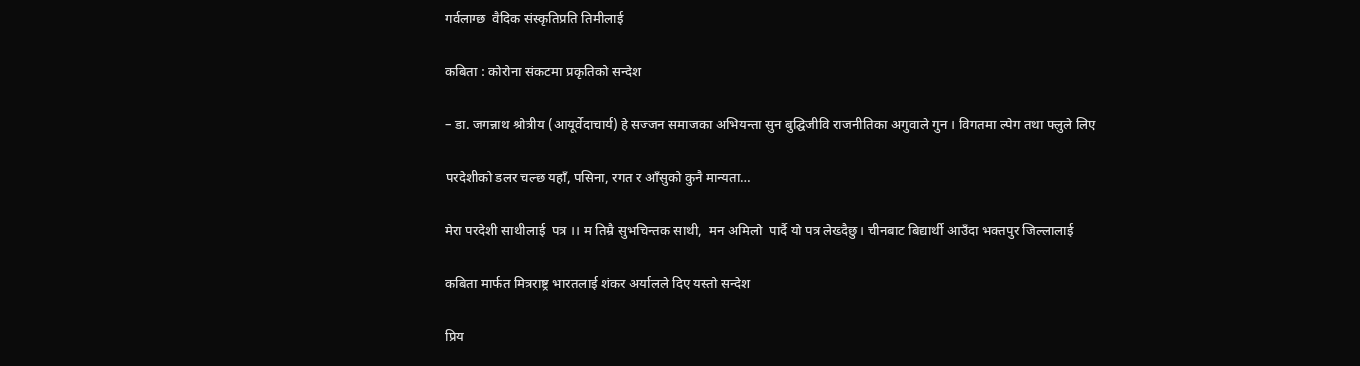गर्वलाग्छ  वैदिक संस्कृतिप्रति तिमीलाई

कबिता : कोरोना संकटमा प्रकृतिको सन्देश

– डा. जगन्नाथ श्रोत्रीय (आयूर्वेदाचार्य) हे सज्जन समाजका अभियन्ता सुन बुद्घिजीवि राजनीतिका अगुवाले गुन । विगतमा ल्पेग तथा फ्लुले लिए

परदेशीको डलर चल्छ यहाँ, पसिना, रगत र आँसुको कुनै मान्यता…

मेरा परदेशी साथीलाई  पत्र ।। म तिम्रै सुभचिन्तक साथी,  मन अमिलो  पार्दै यो पत्र लेख्दैछु। चीनबाट बिद्यार्थी आउँदा भक्तपुर जिल्लालाई

कबिता मार्फत मित्रराष्ट्र भारतलाई शंकर अर्यालले दिए यस्तो सन्देश

प्रिय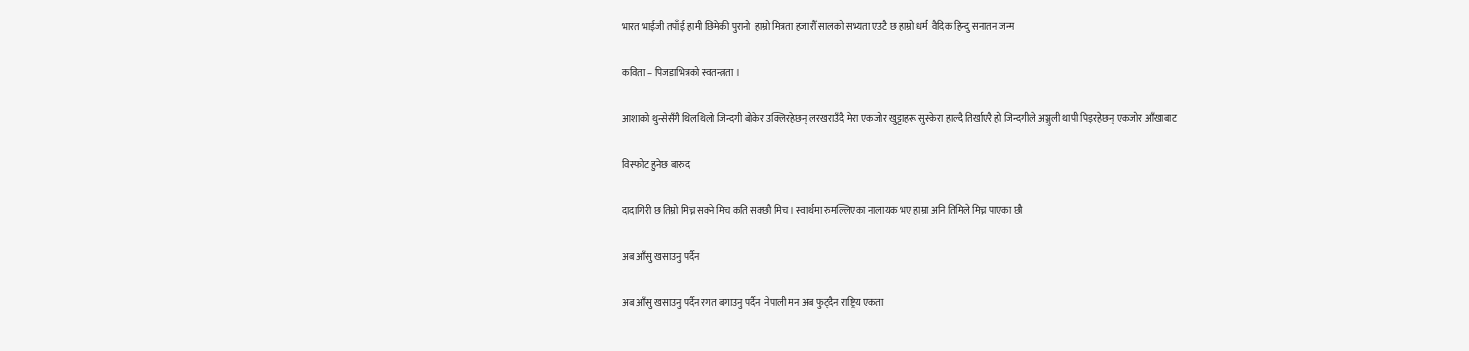भारत भाईजी तपाँई हामी छिमेकी पुरानो  हाम्रो मित्रता हजारौँ सालको सभ्यता एउटै छ हाम्रो धर्म  वैदिक हिन्दु सनातन जन्म

कविता – पिजडाभित्रको स्वतन्त्रता ।

आशाको थुन्सेसँगै थिलथिलो जिन्दगी बोकेर उक्लिरहेछन् लरखराउँदै मेरा एकजोर खुट्टाहरू सुस्केरा हाल्दै तिर्खाएरै हो जिन्दगीले अञ्जुली थापी पिइरहेछन् एकजोर आँखाबाट

विस्फोट हुनेछ बारुद

दादागिरी छ तिम्रो मिच्न सक्ने मिच कति सक्छौ मिच । स्वार्थमा रुमल्लिएका नालायक भए हाम्रा अनि तिमिले मिच्न पाएका छौ

अब आँसु खसाउनु पर्दैन

अब आँसु खसाउनु पर्दैन रगत बगाउनु पर्दैन  नेपाली मन अब फुट्दैन राष्ट्रिय एकता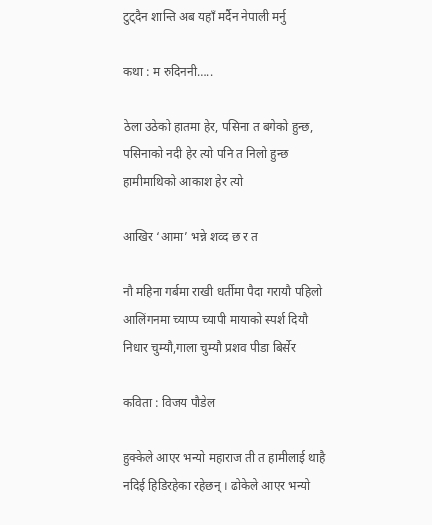टुट्दैन शान्ति अब यहाँ मर्दैन नेपाली मर्नु

कथा : म रुदिननी…..

ठेला उठेको हातमा हेर, पसिना त बगेको हुन्छ, पसिनाको नदी हेर त्यो पनि त निलो हुन्छ हामीमाथिको आकाश हेर त्यो

आखिर ‘आमा’ भन्ने शव्द छ र त

नौ महिना गर्बमा राखी धर्तीमा पैदा गरायौ पहिलो आलिंगनमा च्याप्प च्यापी मायाको स्पर्श दियौ निधार चुम्यौ,गाला चुम्यौ प्रशव पीडा बिर्सेर

कविता : विजय पौडेल

हुक्केले आएर भन्यो महाराज ती त हामीलाई थाहै नदिई हिडिरहेका रहेछन् । ढोकेले आएर भन्यो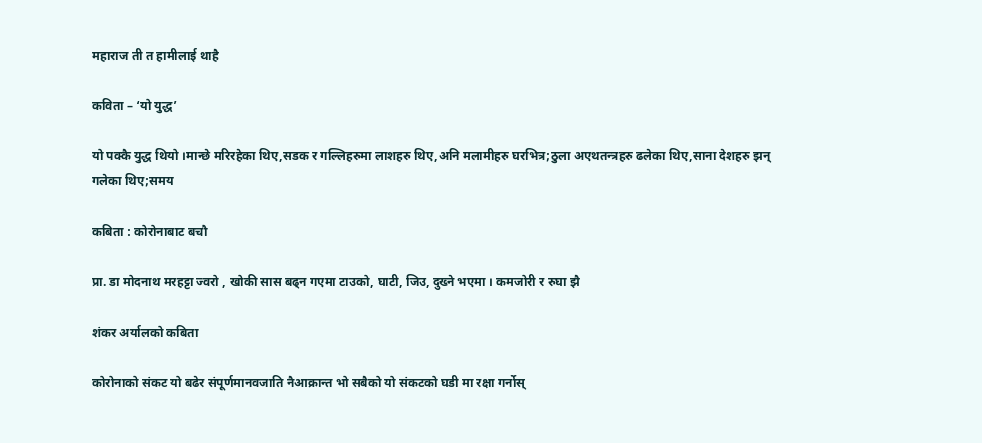महाराज ती त हामीलाई थाहै

कविता – ‘यो युद्ध’

यो पक्कै युद्ध थियो ।मान्छे मरिरहेका थिए,सडक र गल्लिहरुमा लाशहरु थिए,अनि मलामीहरु घरभित्र;ठुला अएथतन्त्रहरु ढलेका थिए,साना देशहरु झन् गलेका थिए;समय

कबिता : कोरोनाबाट बचौ

प्रा. डा मोदनाथ मरहट्टा ज्वरो , खोकी सास बढ्न गएमा टाउको, घाटी, जिउ, दुख्ने भएमा । कमजोरी र रुघा झै

शंकर अर्यालको कबिता

कोरोनाको संकट यो बढेर संपूर्णमानवजाति नैआक्रान्त भो सबैको यो संकटको घडी मा रक्षा गर्नोस्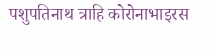पशुपतिनाथ त्राहि कोरोनाभाइरस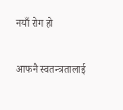नयाँ रोग हो

आफनै स्वतन्त्रतालाई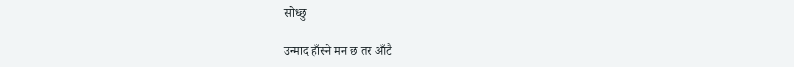सोध्छु

उन्माद हाँस्ने मन छ तर आँटै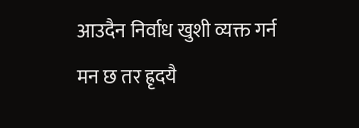आउदैन निर्वाध खुशी व्यक्त गर्न मन छ तर ह्रृदयै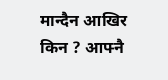मान्दैन आखिर किन ? आफ्नै